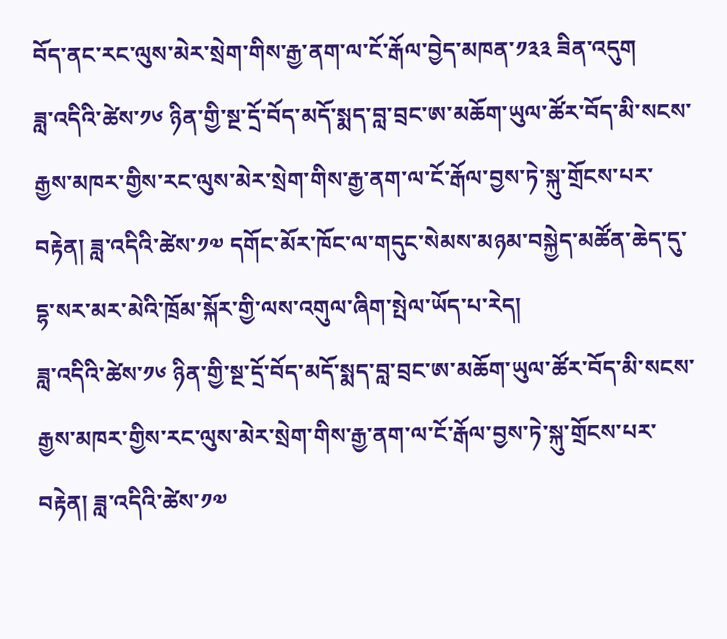བོད་ནང་རང་ལུས་མེར་སྲེག་གིས་རྒྱ་ནག་ལ་ངོ་རྒོལ་བྱེད་མཁན་༡༣༣ ཟིན་འདུག
ཟླ་འདིའི་ཚེས་༡༦ ཉིན་གྱི་སྔ་དྲོ་བོད་མདོ་སྨད་བླ་བྲང་ཨ་མཆོག་ཡུལ་ཚོར་བོད་མི་སངས་རྒྱས་མཁར་གྱིས་རང་ལུས་མེར་སྲེག་གིས་རྒྱ་ནག་ལ་ངོ་རྒོལ་བྱས་ཏེ་སྐུ་གྲོངས་པར་བརྟེན། ཟླ་འདིའི་ཚེས་༡༧ དགོང་མོར་ཁོང་ལ་གདུང་སེམས་མཉམ་བསྐྱེད་མཚོན་ཆེད་དུ་དྷ་སར་མར་མེའི་ཁྲོམ་སྐོར་གྱི་ལས་འགུལ་ཞིག་སྤེལ་ཡོད་པ་རེད།
ཟླ་འདིའི་ཚེས་༡༦ ཉིན་གྱི་སྔ་དྲོ་བོད་མདོ་སྨད་བླ་བྲང་ཨ་མཆོག་ཡུལ་ཚོར་བོད་མི་སངས་རྒྱས་མཁར་གྱིས་རང་ལུས་མེར་སྲེག་གིས་རྒྱ་ནག་ལ་ངོ་རྒོལ་བྱས་ཏེ་སྐུ་གྲོངས་པར་བརྟེན། ཟླ་འདིའི་ཚེས་༡༧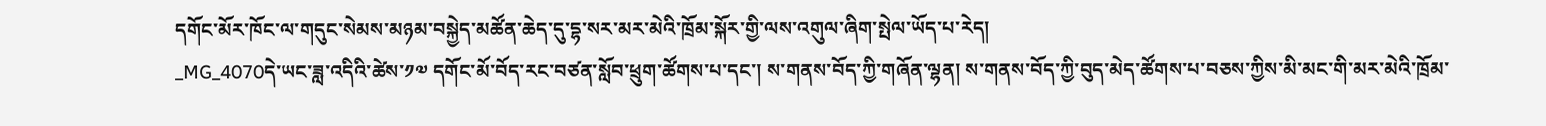དགོང་མོར་ཁོང་ལ་གདུང་སེམས་མཉམ་བསྐྱེད་མཚོན་ཆེད་དུ་དྷ་སར་མར་མེའི་ཁྲོམ་སྐོར་གྱི་ལས་འགུལ་ཞིག་སྤེལ་ཡོད་པ་རེད།
_MG_4070དེ་ཡང་ཟླ་འདིའི་ཚེས་༡༧ དགོང་མོ་བོད་རང་བཙན་སློབ་ཕྲུག་ཚོགས་པ་དང་། ས་གནས་བོད་ཀྱི་གཞོན་ལྷན། ས་གནས་བོད་ཀྱི་བུད་མེད་ཚོགས་པ་བཅས་ཀྱིས་མི་མང་གི་མར་མེའི་ཁྲོམ་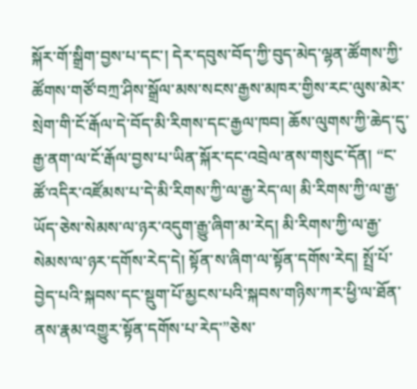སྐོར་གོ་སྒྲིག་བྱས་པ་དང་། དེར་དབུས་བོད་ཀྱི་བུད་མེད་ལྷན་ཚོགས་ཀྱི་ཚོགས་གཙོ་བཀྲ་ཤིས་སྒྲོལ་མས་སངས་རྒྱས་མཁར་གྱིས་རང་ལུས་མེར་སྲེག་གི་ངོ་རྒོལ་དེ་བོད་མི་རིགས་དང་རྒྱལ་ཁབ། ཆོས་ལུགས་ཀྱི་ཆེད་དུ་རྒྱ་ནག་ལ་ངོ་རྒོལ་བྱས་པ་ཡིན་སྐོར་དང་འབྲེལ་ནས་གསུང་དོན། “ང་ཚོ་འདིར་འཛོམས་པ་དེ་མི་རིགས་ཀྱི་ལ་རྒྱ་རེད་ལ། མི་རིགས་ཀྱི་ལ་རྒྱ་ཡོད་ཅེས་སེམས་ལ་ཉར་འདུག་རྒྱུ་ཞིག་མ་རེད། མི་རིགས་ཀྱི་ལ་རྒྱ་སེམས་ལ་ཉར་དགོས་རེད་དེ། སྟོན་ས་ཞིག་ལ་སྟོན་དགོས་རེད། སྤྲོ་པོ་བྱེད་པའི་སྐབས་དང་སྡུག་པོ་མྱངས་པའི་སྐབས་གཉིས་ཀར་ཕྱི་ལ་ཐོན་ནས་རྣམ་འགྱུར་སྟོན་དགོས་པ་རེད་”ཅེས་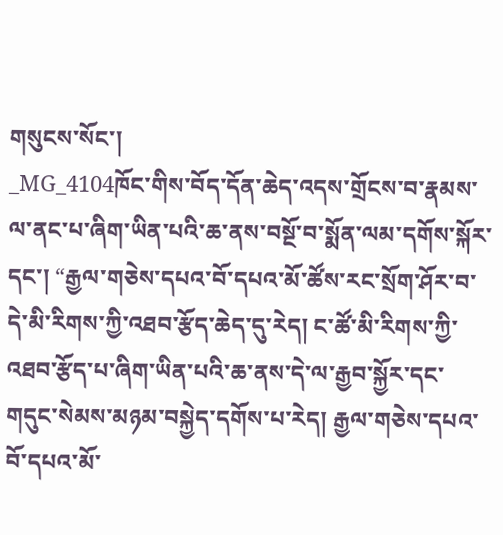གསུངས་སོང་།
_MG_4104ཁོང་གིས་བོད་དོན་ཆེད་འདས་གྲོངས་བ་རྣམས་ལ་ནང་པ་ཞིག་ཡིན་པའི་ཆ་ནས་བསྔོ་བ་སྨོན་ལམ་དགོས་སྐོར་དང་། “རྒྱལ་གཅེས་དཔའ་བོ་དཔའ་མོ་ཚོས་རང་སྲོག་ཤོར་བ་དེ་མི་རིགས་ཀྱི་འཐབ་རྩོད་ཆེད་དུ་རེད། ང་ཚོ་མི་རིགས་ཀྱི་འཐབ་རྩོད་པ་ཞིག་ཡིན་པའི་ཆ་ནས་དེ་ལ་རྒྱབ་སྐྱོར་དང་གདུང་སེམས་མཉམ་བསྐྱེད་དགོས་པ་རེད། རྒྱལ་གཅེས་དཔའ་བོ་དཔའ་མོ་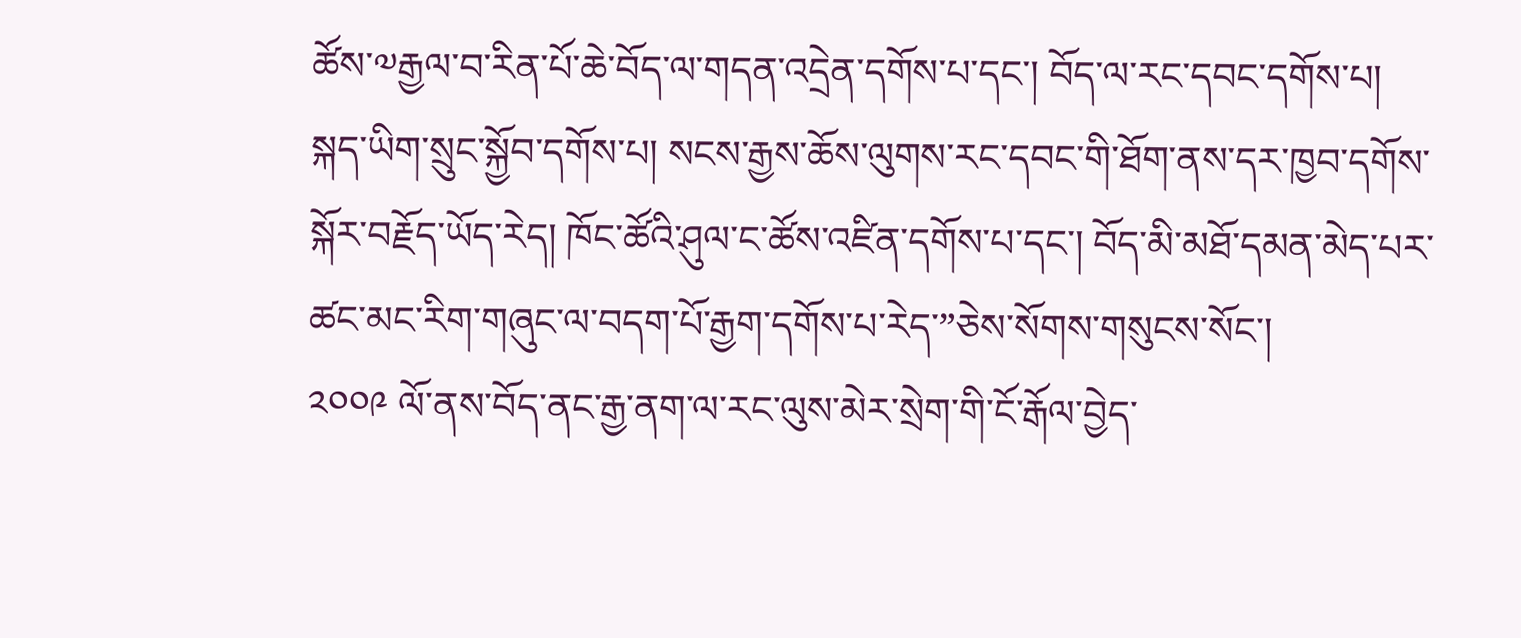ཚོས་༧རྒྱལ་བ་རིན་པོ་ཆེ་བོད་ལ་གདན་འདྲེན་དགོས་པ་དང་། བོད་ལ་རང་དབང་དགོས་པ། སྐད་ཡིག་སྲུང་སྐྱོབ་དགོས་པ། སངས་རྒྱས་ཆོས་ལུགས་རང་དབང་གི་ཐོག་ནས་དར་ཁྱབ་དགོས་སྐོར་བརྗོད་ཡོད་རེད། ཁོང་ཚོའི་ཤུལ་ང་ཚོས་འཛིན་དགོས་པ་དང་། བོད་མི་མཐོ་དམན་མེད་པར་ཚང་མང་རིག་གཞུང་ལ་བདག་པོ་རྒྱག་དགོས་པ་རེད་”ཅེས་སོགས་གསུངས་སོང་།
༢༠༠༩ ལོ་ནས་བོད་ནང་རྒྱ་ནག་ལ་རང་ལུས་མེར་སྲེག་གི་ངོ་རྒོལ་བྱེད་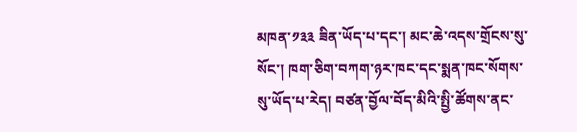མཁན་༡༣༣ ཟིན་ཡོད་པ་དང་། མང་ཆེ་འདས་གྲོངས་སུ་སོང་། ཁག་ཅིག་བཀག་ཉར་ཁང་དང་སྨན་ཁང་སོགས་སུ་ཡོད་པ་རེད། བཙན་བྱོལ་བོད་མིའི་སྤྱི་ཚོགས་ནང་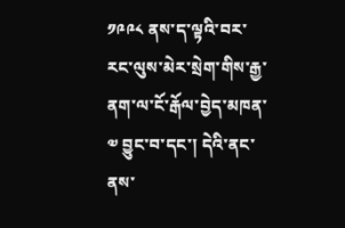༡༩༩༨ ནས་ད་ལྟའི་བར་རང་ལུས་མེར་སྲེག་གིས་རྒྱ་ནག་ལ་ངོ་རྒོལ་བྱེད་མཁན་༧ བྱུང་བ་དང་། དེའི་ནང་ནས་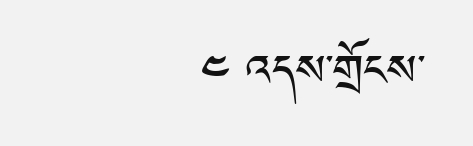༤ འདས་གྲོངས་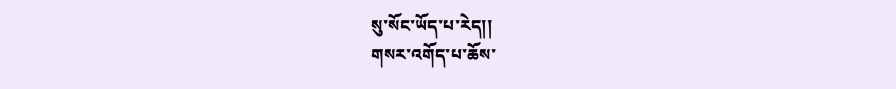སུ་སོང་ཡོད་པ་རེད།།
གསར་འགོད་པ་ཆོས་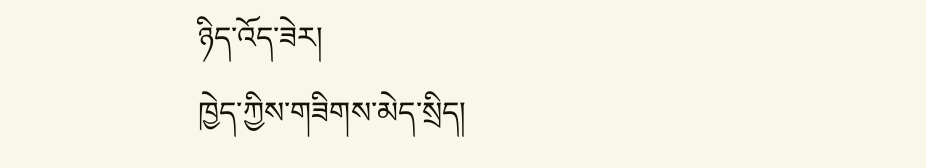ཉིད་འོད་ཟེར།
ཁྱེད་ཀྱིས་གཟིགས་མེད་སྲིད།